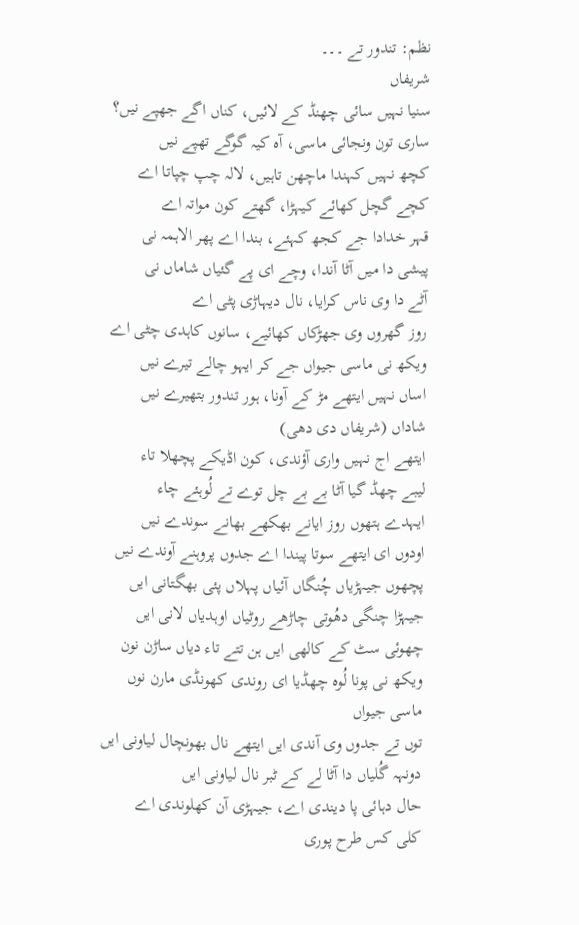نظم: تندور تے ۔۔۔
شریفاں
سنیا نہیں سائی چھنڈ کے لائیں، کناں اگے جھپے نیں؟
ساری تون ونجائی ماسی، آہ کیہ گوگے تھپے نیں
کچھ نہیں کہندا ماچھن تاہیں، لالہ چپ چپاتا اے
کچے گچل کھائے کیہڑا، گھتے کون مواتہ اے
قہر خدادا جے کجھ کہئے، بندا اے پھر الاہمہ نی
پیشی دا میں آٹا آندا، وچے ای پے گئیاں شاماں نی
آٹے دا وی ناس کرایا، نال دیہاڑی پٹی اے
روز گھروں وی جھڑکاں کھائیے، سانوں کاہدی چٹی اے
ویکھ نی ماسی جیواں جے کر ایہو چالے تیرے نیں
اساں نہیں ایتھے مڑ کے آونا، ہور تندور بتھیرے نیں
شاداں (شریفاں دی دھی)
ایتھے اج نہیں واری آؤندی، کون اڈیکے پچھلا تاء
لیبے چھڈ گیا آٹا بے بے چل توے تے لُوہئے چاء
ایہدے ہتھوں روز ایانے بھکھے بھانے سوندے نیں
اودوں ای ایتھے سوتا پیندا اے جدوں پروہنے آوندے نیں
پچھوں جیہڑیاں چُنگاں آئیاں پہلاں پئی بھگتانی ایں
جیہڑا چنگی دھُوتی چاڑھے روٹیاں اوہدیاں لانی ایں
چھوئی سٹ کے کالھی ایں ہن تتے تاء دیاں ساڑن نون
ویکھ نی پونا لُوہ چھڈیا ای روندی کھونڈی مارن نوں
ماسی جیواں
توں تے جدوں وی آندی ایں ایتھے نال بھونچال لیاونی ایں
دونہہ گُلیاں دا آٹا لے کے ٹبر نال لیاونی ایں
حال دہائی پا دیندی اے، جیہڑی آن کھلوندی اے
کلی کس طرح پوری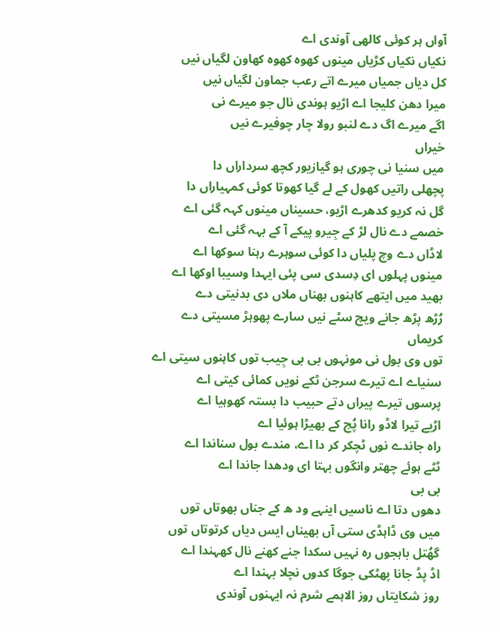آواں ہر کوئی کالھی آوندی اے
نکیاں نکیاں کڑیاں مینوں کھوہ کھوہ کھاون لگیاں نیں
کل دیاں جمیاں میرے اتے رعب جماون لگیاں نیں
میرا دھن کلیجا اے اڑیو ہوندی نال جو میرے نی
اگے میرے اگ دے لنبو رولا چار چوفیرے نیں
خیراں
میں سنیا نی چوری ہو گیازیور کچھ سرداراں دا
پچھلی راتیں کھول کے لے گیا کھوتا کوئی کمہیاراں دا
گل نہ کریو کدھرے اڑیو، حسیناں مینوں کہہ گئی اے
خصمے دے نال لڑ کے جِیرو پیکے آ کے بہہ گئی اے
لاڈاں دے وچ پلیاں دا کوئی سوہرے رہنا سوکھا اے
مینوں پہلوں ای دِسدی سی پئی ایہدا وسیبا اوکھا اے
بھید میں ایتھے کاہنوں بھناں ملاں دی بدنیتی دے
رُڑھ پڑھ جانے ویچ سٹے نیں سارے پھوہڑ مسیتی دے
کریماں
توں وی بول نی مونہوں بی بی جِیب توں کاہنوں سیتی اے
سنیاے اے تیرے سرجن ٹکے نویں کمائی کیتی اے
پرسوں تیرے پیراں دتے حبیب دا بستہ کھوہیا اے
اڑیے تیرا لاڈو رانا پُج کے بھیڑا ہوئیا اے
راہ جاندے نوں ٹچکر کر دا اے، مندے بول سناندا اے
ٹٹے ہوئے چھتر وانگوں بہتا ای ودھدا جاندا اے
بی بی
دھوں دتا اے ناسیں اینہے ود ھ کے جناں بھوتاں توں
میں وی ڈاہڈی ستی آں بھیناں ایس دیاں کرتوتاں توں
گھُتل باہجوں رہ نہیں سکدا جنے کھنے نال کھہندا اے
اڈ پڈ جانا پھٹکی جوگا کدوں نچلا بہندا اے
روز شکایتاں روز الاہمے شرم نہ ایہنوں آوندی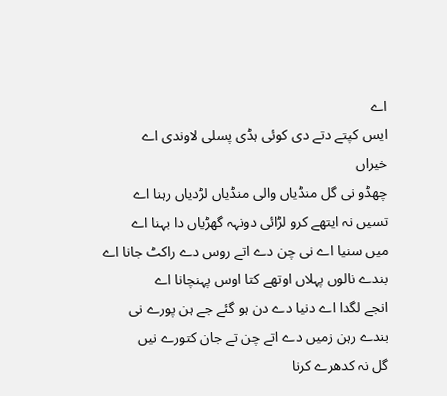اے
ایس کپتے دتے دی کوئی ہڈی پسلی لاوندی اے
خیراں
چھڈو نی گل منڈیاں والی منڈیاں لڑدیاں رہنا اے
تسیں نہ ایتھے کرو لڑائی دونہہ گھڑیاں دا بہنا اے
میں سنیا اے نی چن دے اتے روس دے راکٹ جانا اے
بندے نالوں پہلاں اوتھے کتا اوس پہنچانا اے
انجے لگدا اے دنیا دے دن ہو گئے جے ہن پورے نی
بندے رہن زمیں دے اتے چن تے جان کتورے نیں
گل نہ کدھرے کرنا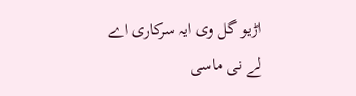اڑیو گل وی ایہ سرکاری اے
لے نی ماسی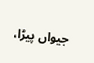جیواں پیڑا،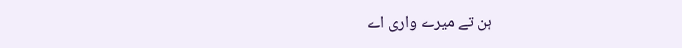ہن تے میرے واری اے